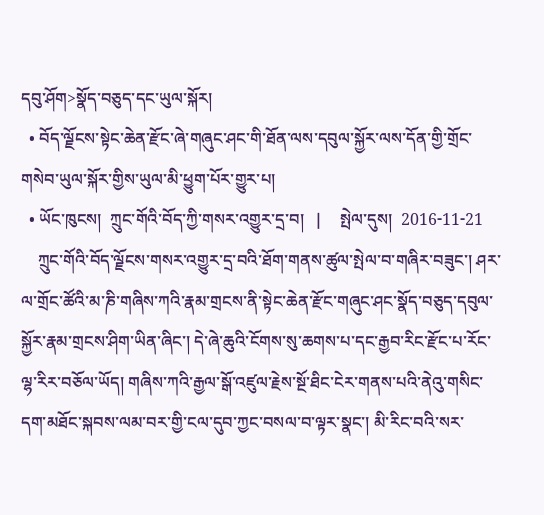དབུ་ཤོག>སྣོད་བཅུད་དང་ཡུལ་སྐོར།
  • བོད་ལྗོངས་སྟེང་ཆེན་རྫོང་ཞེ་གཞུང་ཤང་གི་ཐོན་ལས་དབུལ་སྐྱོར་ལས་དོན་གྱི་གྲོང་གསེབ་ཡུལ་སྐོར་གྱིས་ཡུལ་མི་ཕྱུག་པོར་གྱུར་པ།
  • ཡོང་ཁུངས།  ཀྲུང་གོའི་བོད་ཀྱི་གསར་འགྱུར་དྲ་བ།   |     སྤེལ་དུས།  2016-11-21
    ཀྲུང་གོའི་བོད་ལྗོངས་གསར་འགྱུར་དྲ་བའི་ཐོག་གནས་ཚུལ་སྤེལ་བ་གཞིར་བཟུང་། ཤར་ལ་གྲོང་ཚོའི་མ་ཎི་གཞིས་ཀའི་རྣམ་གྲངས་ནི་སྟེང་ཆེན་རྫོང་གཞུང་ཤང་སྣོད་བཅུད་དབུལ་སྐྱོར་རྣམ་གྲངས་ཤིག་ཡིན་ཞིང་། དེ་ཞེ་ཆུའི་ངོགས་སུ་ཆགས་པ་དང་རྒྱབ་རིང་རྫོང་པ་རོང་ལྷ་རིར་བཅོལ་ཡོད། གཞིས་ཀའི་རྒྱལ་སྒོ་འཛུལ་རྗེས་སྔོ་ཐིང་ངེར་གནས་པའི་ནེའུ་གསིང་དག་མཐོང་སྐབས་ལམ་བར་གྱི་ངལ་དུབ་ཀྱང་བསལ་བ་ལྟར་སྣང་། མི་རིང་བའི་སར་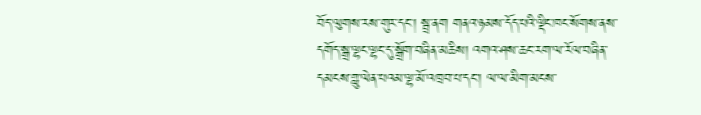བོད་ལུགས་རས་གུར་དང་། སྦྲ་ནག གནའ་ཉམས་དོད་པའི་ལྡིང་ཁང་སོགས་ནས་དགོད་སྒྲ་ལྷང་ལྷང་དུ་སྒྲོག་བཞིན་མཆིས། འགའ་ཤས་ཆང་རག་ལ་རོལ་བཞིན་དམངས་གླུ་ལེན་པའམ་ལྷ་མོ་འཁྲབ་པ་དང་། ལ་ལ་མིག་མངས་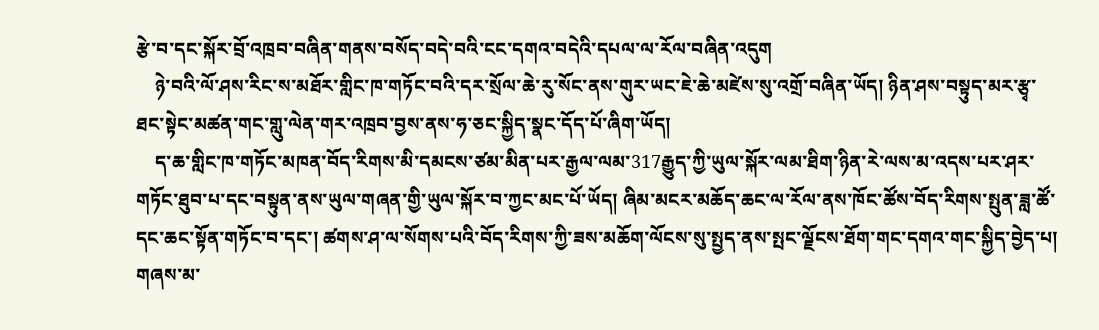རྩེ་བ་དང་སྐོར་བྲོ་འཁྲབ་བཞིན་གནས་བསོད་བདེ་བའི་ངང་དགའ་བདེའི་དཔལ་ལ་རོལ་བཞིན་འདུག
    ཉེ་བའི་ལོ་ཤས་རིང་ས་མཐོར་གླིང་ཁ་གཏོང་བའི་དར་སྲོལ་ཆེ་རུ་སོང་ནས་གུར་ཡང་ཇེ་ཆེ་མཛེས་སུ་འགྲོ་བཞིན་ཡོད། ཉིན་ཤས་བསྟུད་མར་རྩྭ་ཐང་སྟེང་མཚན་གང་གླུ་ལེན་གར་འཁྲབ་བྱས་ནས་ཧ་ཅང་སྐྱིད་སྣང་དོད་པོ་ཞིག་ཡོད།
    ད་ཆ་གླིང་ཁ་གཏོང་མཁན་བོད་རིགས་མི་དམངས་ཙམ་མིན་པར་རྒྱལ་ལམ་317རྒྱུད་ཀྱི་ཡུལ་སྐོར་ལམ་ཐིག་ཉིན་རེ་ལས་མ་འདས་པར་ཤར་གཏོང་ཐུབ་པ་དང་བསྟུན་ནས་ཡུལ་གཞན་གྱི་ཡུལ་སྐོར་བ་ཀྱང་མང་པོ་ཡོད། ཞིམ་མངར་མཆོད་ཆང་ལ་རོལ་ནས་ཁོང་ཚོས་བོད་རིགས་སྤུན་ཟླ་ཚོ་དང་ཆང་སྟོན་གཏོང་བ་དང་། ཚགས་ཤ་ལ་སོགས་པའི་བོད་རིགས་ཀྱི་ཟས་མཆོག་ལོངས་སུ་སྤྱད་ནས་སྤང་ལྗོངས་ཐོག་གང་དགའ་གང་སྐྱིད་བྱེད་པ། གཞས་མ་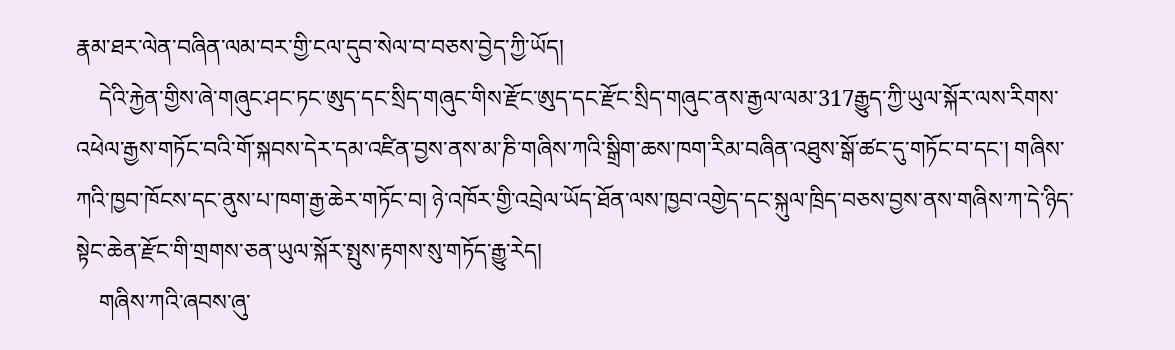རྣམ་ཐར་ལེན་བཞིན་ལམ་བར་གྱི་ངལ་དུབ་སེལ་བ་བཅས་བྱེད་ཀྱི་ཡོད།
    དེའི་རྐྱེན་གྱིས་ཞེ་གཞུང་ཤང་ཏང་ཨུད་དང་སྲིད་གཞུང་གིས་རྫོང་ཨུད་དང་རྫོང་སྲིད་གཞུང་ནས་རྒྱལ་ལམ་317རྒྱུད་ཀྱི་ཡུལ་སྐོར་ལས་རིགས་འཕེལ་རྒྱས་གཏོང་བའི་གོ་སྐབས་དེར་དམ་འཛིན་བྱས་ནས་མ་ཎི་གཞིས་ཀའི་སྒྲིག་ཆས་ཁག་རིམ་བཞིན་འཐུས་སྒོ་ཚང་དུ་གཏོང་བ་དང་། གཞིས་ཀའི་ཁྱབ་ཁོངས་དང་ནུས་པ་ཁག་རྒྱ་ཆེར་གཏོང་བ། ཉེ་འཁོར་གྱི་འབྲེལ་ཡོད་ཐོན་ལས་ཁྱབ་འགྱེད་དང་སྐུལ་ཁྲིད་བཅས་བྱས་ནས་གཞིས་ཀ་དེ་ཉིད་སྟེང་ཆེན་རྫོང་གི་གྲགས་ཅན་ཡུལ་སྐོར་སྤུས་རྟགས་སུ་གཏོད་རྒྱུ་རེད།
    གཞིས་ཀའི་ཞབས་ཞུ་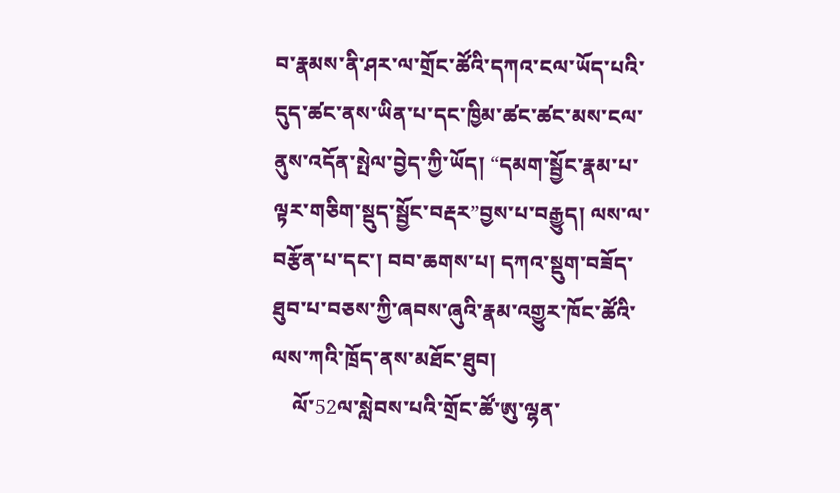བ་རྣམས་ནི་ཤར་ལ་གྲོང་ཚོའི་དཀའ་ངལ་ཡོད་པའི་དུད་ཚང་ནས་ཡིན་པ་དང་ཁྱིམ་ཚང་ཚང་མས་ངལ་ནུས་འདོན་སྤེལ་བྱེད་ཀྱི་ཡོད། “དམག་སྦྱོང་རྣམ་པ་ལྟར་གཅིག་སྡུད་སྦྱོང་བརྡར”བྱས་པ་བརྒྱུད། ལས་ལ་བརྩོན་པ་དང་། བབ་ཆགས་པ། དཀའ་སྡུག་བཟོད་ཐུབ་པ་བཅས་ཀྱི་ཞབས་ཞུའི་རྣམ་འགྱུར་ཁོང་ཚོའི་ལས་ཀའི་ཁྲོད་ནས་མཐོང་ཐུབ།
    ལོ་52ལ་སླེབས་པའི་གྲོང་ཚོ་ཨུ་ལྷན་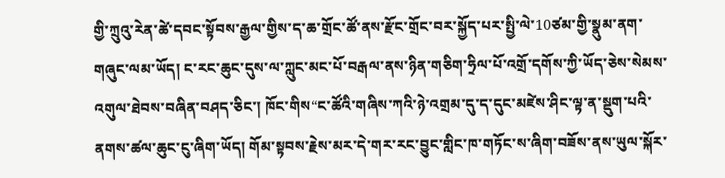གྱི་ཀྲུའུ་རེན་ཚེ་དབང་སྟོབས་རྒྱལ་གྱིས་ད་ཆ་གྲོང་ཚོ་ནས་རྫོང་གྲོང་བར་སྐྱོད་པར་སྤྱི་ལེ་10ཙམ་གྱི་སྣུམ་ནག་གཞུང་ལམ་ཡོད། ང་རང་ཆུང་དུས་ལ་ཀླུང་མང་པོ་བརྒལ་ནས་ཉིན་གཅིག་ཧྲིལ་པོ་འགྲོ་དགོས་ཀྱི་ཡོད་ཅེས་སེམས་འགུལ་ཐེབས་བཞིན་བཤད་ཅིང་། ཁོང་གིས“ང་ཚོའི་གཞིས་ཀའི་ཉེ་འགྲམ་དུ་ད་དུང་མཛེས་ཤིང་ལྟ་ན་སྡུག་པའི་ནགས་ཚལ་ཆུང་ངུ་ཞིག་ཡོད། གོམ་སྟབས་རྗེས་མར་དེ་གར་རང་བྱུང་གླིང་ཁ་གཏོང་ས་ཞིག་བཟོས་ནས་ཡུལ་སྐོར་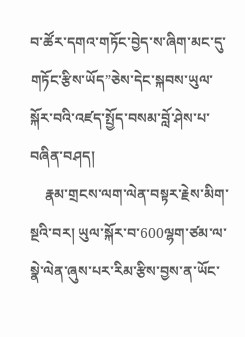བ་ཚོར་དགའ་གཏོང་བྱེད་ས་ཞིག་མང་དུ་གཏོང་རྩིས་ཡོད”ཅེས་དེང་སྐབས་ཡུལ་སྐོར་བའི་འཛད་སྤྱོད་བསམ་བློ་ཤེས་པ་བཞིན་བཤད།
    རྣམ་གྲངས་ལག་ལེན་བསྟར་རྗེས་མིག་སྔའི་བར། ཡུལ་སྐོར་བ་600ལྷག་ཙམ་ལ་སྣེ་ལེན་ཞུས་པར་རིམ་རྩིས་བྱས་ན་ཡོང་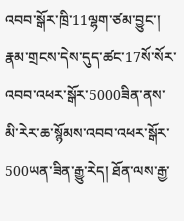འབབ་སྒོར་ཁྲི་11ལྷག་ཙམ་བྱུང་། རྣམ་གྲངས་དེས་དུད་ཚང་17སོ་སོར་འབབ་འཕར་སྒོར་5000ཟིན་ནས་མི་རེར་ཆ་སྙོམས་འབབ་འཕར་སྒོར་500ཡན་ཟིན་རྒྱུ་རེད། ཐོན་ལས་རྒྱ་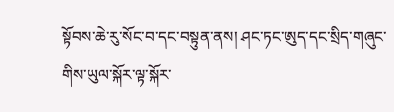སྟོབས་ཆེ་རུ་སོང་བ་དང་བསྟུན་ནས། ཤང་ཏང་ཨུད་དང་སྲིད་གཞུང་གིས་ཡུལ་སྐོར་ལྟ་སྐོར་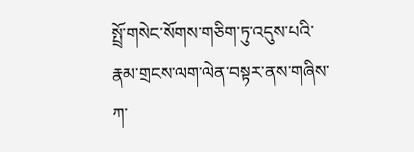སྤྲོ་གསེང་སོགས་གཅིག་ཏུ་འདུས་པའི་རྣམ་གྲངས་ལག་ལེན་བསྟར་ནས་གཞིས་ཀ་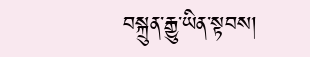བསྐྲུན་རྒྱུ་ཡིན་སྟབས།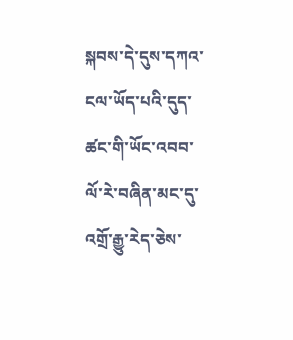སྐབས་དེ་དུས་དཀའ་ངལ་ཡོད་པའི་དུད་ཚང་གི་ཡོང་འབབ་ལོ་རེ་བཞིན་མང་དུ་འགྲོ་རྒྱུ་རེད་ཅེས་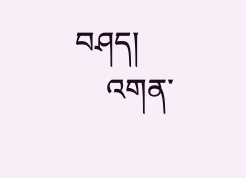བཤད།
    འགན་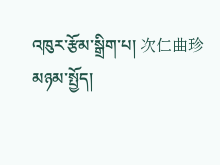འཁུར་རྩོམ་སྒྲིག་པ། 次仁曲珍
མཉམ་སྤྱོད།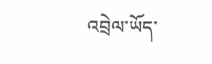འབྲེལ་ཡོད་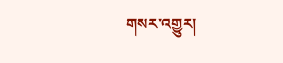གསར་འགྱུར།